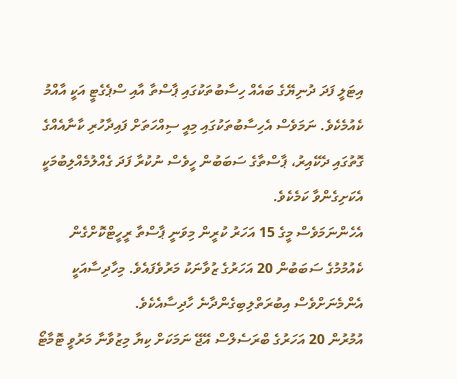އިޓަލީ ފަދަ ދުނިޔޭގެ ބައެއް ހިސާބުތަކުގައި ޕާސްތާ އާއި ސްޕެގެޓީ އަކީ އާއްމު ކެއުމެކެވެ. ނަމަވެސް އެހިސާބުތަކުގައި މިއީ ސިއްހަތަށް ފައިދާހުރި ކާނާއެއްގެ ގޮތުގައި ދެކޭއިރު، ޕާސްތާގެ ސަބަބުން ހީވެސް ނުކުރާ ފަދަ ގެއްލުމެއްލިބުމަކީ އެކަށިގެންވާ ކަމެކެވެ.
އެހެންނަމަވެސް މީގެ 15 އަހަރު ކުރީން މިވަނީ ޕާސްތާ ރީހީޓްކޮށްގެން ކެއުމުމުގެ ސަބަބުން 20 އަހަރުގެ ޒުވާނަކު މަރުވެފައެވެ. މިހާދިސާއަކީ އެންމެނަށްވެސް އިބުރަތްލިބިގެންދާނެ ހާދިސާއެކެވެ.
އުމުރުން 20 އަހަރުގެ ބްރަސެލްސް އޭޖޭ ނަމަކަށް ކިޔާ މިޒުވާނާ މަރުވީ ޓޮމާޓޯ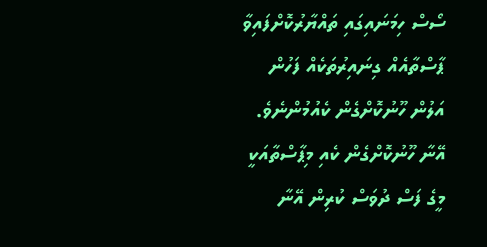ސޯސް ހިމަނައިގައި ތައްޔާރުކޮށްފައިވާ ޕާސްތާއެއް ގިނައިރުތަކެއް ފަހުން އަލުން ހޫނުކޮށްގެން ކެއުމުންނެވެ. އޭނާ ހޫނުކޮށްގެން ކެއި މިޕާސްތާއަކީ މީގެ ފަސް ދުވަސް ކުރިން އޭނާ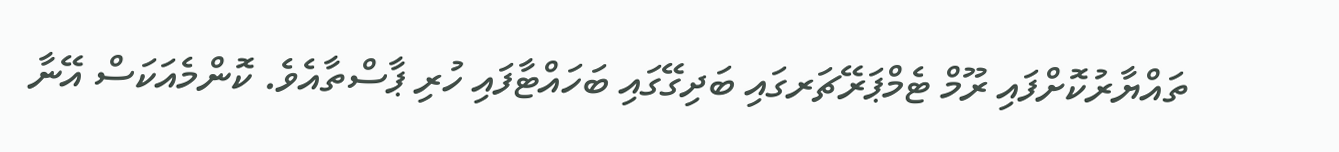ތައްޔާރުކޮށްފައި ރޫމް ޓެމްޕަރޭޗަރގައި ބަދިގޭގައި ބަހައްޓާފައި ހުރި ޕާސްތާއެވެ. ކޮންމެއަކަސް އޭނާ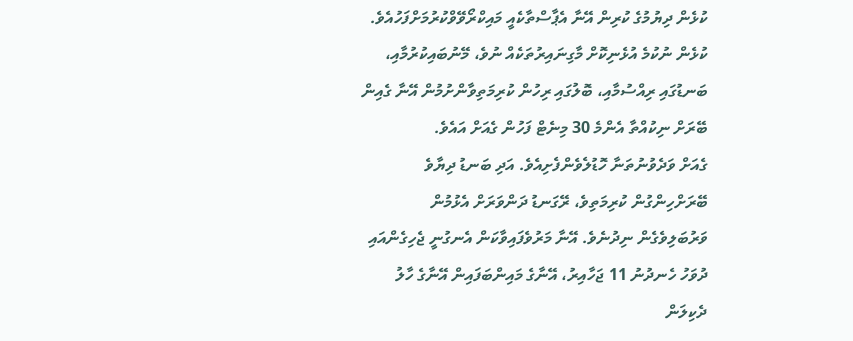ކުޅެން ދިޔުމުގެ ކުރިން އޭނާ އެޕާސްތާކެއީ މައިކްރޯވޭވްކުރުމަށްފަހުއެވެ.
ކުޅެން ނުކުމެ އުޅެނިކޮށް މާގިނައިރުތަކެއް ނުވެ، މޭނުބައިކުރުމާއި، ބަނޑުގައި ރިއްސުމާއި، ބޮލުގައި ރިހުން ކުރިމަތިވާންށުމުން އޭނާ ގެއިން ބޭރަށް ނިކުއްތާ އެންމެ 30 މިނެޓް ފަހުން ގެއަށް އައެވެ.
ގެއަށް ވަދެވުނުތަނާ ހޮޑުލެވެންފެށިއެވެ. އަދި ބަނޑު ދިޔާވެ ބޭރަށްހިންގުން ކުރިމަތިވެ، ރޭގަނޑު ދަންވަރަށް އެޅުމުން ވަރުބަލިވެގެން ނިދުނެވެ. އޭނާ މަރުވެފައިވާކަން އެނގުނީ ޖެހިގެންއައި ދުވަހު ހެނދުނު 11 ޖަހާއިރު، އޭނާގެ މައިންބަފައިން އޭނާގެ ހާލު ދެކިލަން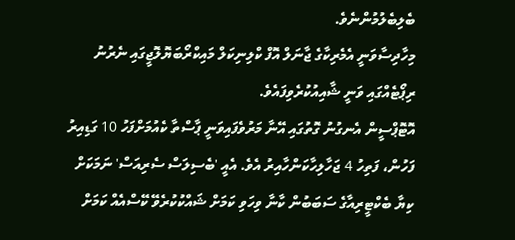ބެލިބެލުމުންނެވެ.
މިހާދިސާވަނީ އެމެރިކާގެ ޖާނަލް އޮފް ކްލިނިކަލް މައިކްރޯބަޔޮލޮޖީގައި ނެރުނު ރިޕޯޓެއްގައި ވަނީ ޝާއިއުކުރެވިފައެވެ.
އޮޓޮޕްސީން އެނގުނު ގޮތުގައި އޭނާ މަރުވެފައިވަނީ ޕާސްތާ ކެއުމަށްފަހު 10 ގަޑިއިރު ފަހުން، ފަތިހު 4 ޖަހާލިހާކަންހާއިރު އެވެ. އެއީ 'ބެސިލަސް ސެރިއަސް' ނަމަކަށް ކިޔާ ބެކްޓީރިއާގެ ސަބަބުން ކާނާ ވިހަވި ކަމަށް ޝައްކުކުރެވޭ ކޭސްއެއް ކަމަށް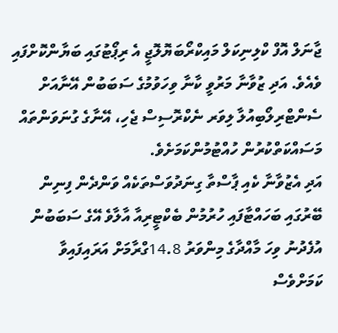ޖާނަލް އޮފް ކްލިނިކަލް މައިކްރޯބަޔޮލޮޖީ އެ ރިޕޯޓުގައި ބަޔާންކޮށްފައި ވެއެވެ. އަދި ޒުވާނާ މަރުވީ ކާނާ ވިހަވުމުގެ ސަބަބުން އޭނާއަށް ސެންޓްރިލޯބިއުލާ ލިވަރ ނެކްރޮސިސް ޖެހި، އޭނާގެ ގުނަވަންތައް މަސައްކަތްކުރުން ހުއްޓުމުންކަމަށެވެ.
އަދި އެޒުވާނާ ކެއި ޕާސްތާ ގިނަދުވަސްތަކެއް ވަންދެން ފިނިން ބޭރުގައި ބަހައްޓާފައި ހުރުމުން ބެކްޓީރިއާ އާލާވެ އޭގެ ސަބަބުން އުފެދުނު ވިހަ މާއްދާގެ މިންވަރު 14.8ގްރާމަށް އަރައިފައިވާ ކަމަށްވެސް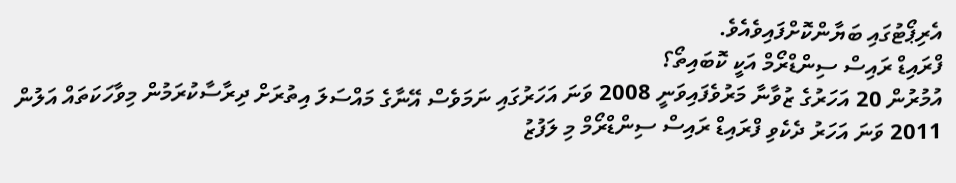އެރިޕޯޓުގައި ބަޔާންކޮށްފައިވެއެވެ.
ފްރައިޑް ރައިސް ސިންޑްރޯމް އަކީ ކޮބައިތޯ؟
އުމުރުން 20 އަހަރުގެ ޒުވާނާ މަރުވެފައިވަނީ 2008 ވަނަ އަހަރުގައި ނަމަވެސް އޭނާގެ މައްސަލަ އިތުރަށް ދިރާސާކުރަމުން މިވާހަކަތައް އަލުން 2011 ވަނަ އަހަރު ދެކެވި ފްރައިޑް ރައިސް ސިންޑްރޯމް މި ލަފުޒު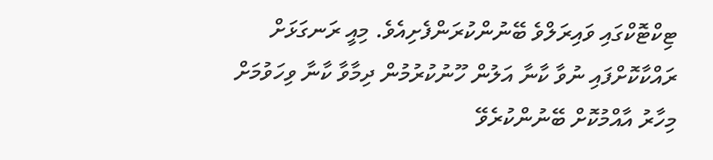ޓިކްޓޮކްގައި ވައިރަލްވެ ބޭނުންކުރަންފެށިއެވެ. މިއީ ރަނގަޅަށް ރައްކާކޮށްފައި ނުވާ ކާނާ އަލުން ހޫނުކުރުމުން ދިމާވާ ކާނާ ވިހަވުމަށް މިހާރު އާއްމުކޮށް ބޭނުންކުރެވޭ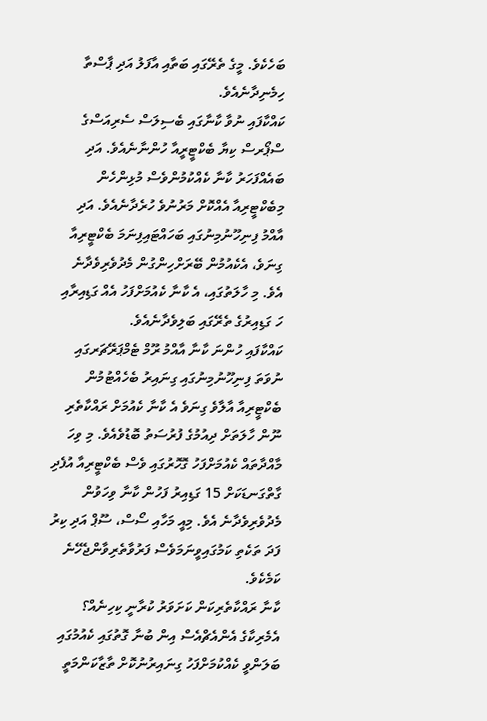ބަހެކެވެ. މީގެ ތެރޭގައި ބަތާއި އާފަލު އަދި ޕާސްތާ ހިމެނިދާނެއެވެ.
ކައްކާފައި ނުވާ ކާނާގައި ބެސިލަސް ސެރިއަސްގެ ސްޕޯރސް ކިޔާ ބެކްޓީރީއާ ހުންނާނެއެވެ. އަދި ބައެއްފަހަރު ކާނާ ކެއްކުމުންވެސް މުޅިންހެން މިބެކްޓީރިއާ އެއްކޮށް މަރުނުވެ ހުރެދާނެއެވެ. އަދި އާއްމު ފިނިހޫނުމިނުގައި ބަހައްޓައިފިނަމަ ބެކްޓީރިއާ ގިނަވެ، އެކެއުމުން ބޭރަށްހިންގުން މެދުވެރިވެދާނެ އެވެ. މި ހާލަތުގައި، އެ ކާނާ ކެއުމަށްފަހު އެއް ގަޑިއިރާއި ހަ ގަޑިއިރުގެ ތެރޭގައި ބަލިވެދާނެއެވެ.
ކައްކާފައި ހުންނަ ކާނާ އާއްމު ރޫމް ޓެމްޕަރޭޗަރގައި ނުވަތަ ފިނިހޫނުމިނުގައި ގިނައިރު ބެހެއްޓުމުން ބެކްޓީރިއާ އާލާވެ ގިނަވެ އެ ކާނާ ކެއުމަށް ރައްކާތެރި ނޫން ހާލަތަށް ދިއުމުގެ ފުރުސަތު ބޮޑުވެއެވެ. މި ވިހަ މާއްދާތައް ކެއުމަށްފަހު ގޮހޮރުގައި ވެސް ބެކްޓީރިއާ އުފެދި ގާތްގަނޑަކަށް 15 ގަޑިއިރު ފަހުން ކާނާ ވިހަވުން މެދުވެރިވެދާނެ އެވެ. މިއީ މަހާއި ސޯސް، ސޫޕް އަދި ކިރު ފަދަ ތަކެތި ކަމުގައިވީނަމަވެސް ފަރުވާތެރިވާންޖެހޭނެ ކަމެކެވެ.
ކާނާ ރައްކާތެރިކަން ކަށަވަރު ކުރާނީ ކިހިނެއް؟
އެމެރިކާގެ އެންއެޗްއެސް އިން ބުނާ ގޮތުގައި ކެއުމުގައި ބަލަންވީ ކެއްކުމަށްފަހު ގިނައިރުނުކޮށް ތާޒާކަންމަތީ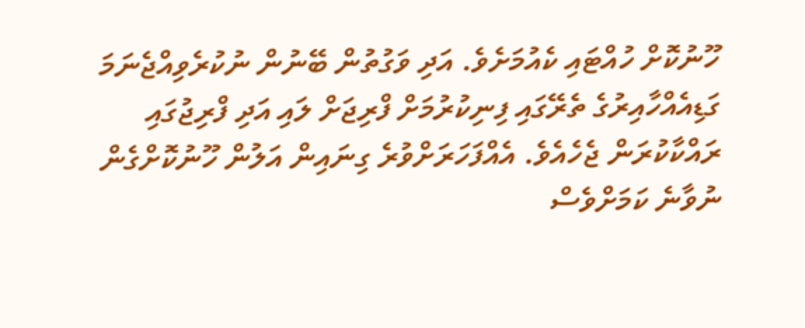ހޫނުކޮށް ހުއްޓައި ކެއުމަށެވެ. އަދި ވަގުތުން ބޭނުން ނުކުރެވިއްޖެނަމަ ގަޑިއެއްހާއިރުގެ ތެރޭގައި ފިނިކުރުމަށް ފްރިޖަށް ލައި އަދި ފްރިޖުގައި ރައްކާކުރަން ޖެހެއެވެ. އެއްފަހަރަށްވުރެ ގިނައިން އަލުން ހޫނުކޮށްގެން ނުވާނެ ކަމަށްވެސް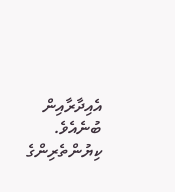އެއިދާރާއިން ބުނެއެވެ.
ކިޔުންތެރިންގެ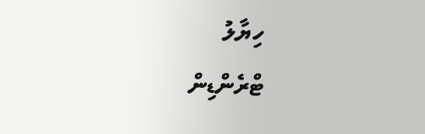ހިޔާލު
ޓްރެންޑިން